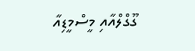ގޫގްލްއާއި މީސްމީޑިއާ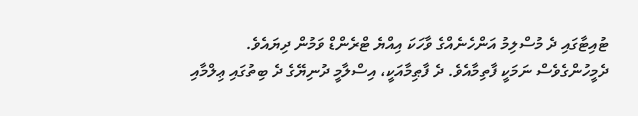ޓުއިޓާގައި ދެ މުސްލިމު އަންހެނެއްގެ ވާހަކަ އިއްޔެ ޓްރެންޑް ވަމުން ދިޔައެވެ. ދެމީހުންގެވެސް ނަމަކީ ފާތިމާއެވެ. ދެ ފާޠިމާއަކީ، އިސްލާމީ ދުނިޔޭގެ ދެ ބިތުގައި ޢިލްމާއި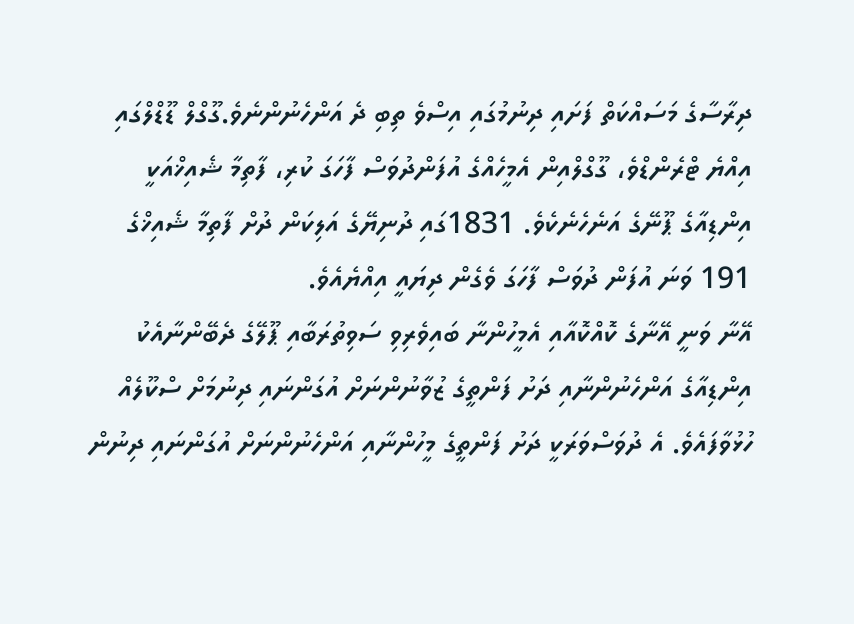ދިރާސާގެ މަސައްކަތް ފަށައި ދިނުމުގައި އިސްވެ ތިބި ދެ އަންހެނުންނެވެ.ގޫގްލް ޑޫޑްލްގައި އިއްޔެ ޓްރެންޑްވެ، ގޫގްލްއިން އެމީހެއްގެ އުފަންދުވަސް ފާހަގަ ކުރި، ފާތިމާ ޝެއިޚްއަކީ އިންޑިއާގެ ޕޫނޭގެ އަނެހެނެކެވެ. 1831ގައި ދުނިޔޭގެ އަލިކަން ދުށް ފާތިމާ ޝެއިޚްގެ 191 ވަނަ އުފަން ދުވަސް ފާހަގަ ވެގެން ދިޔައީ އިއްޔެއެވެ.
އޭނާ ވަނީ އޭނާގެ ކޮއްކޮއާއި އެމީހުންނާ ބައިވެރިވި ސަވިތުރަބާއި ޕޫލޭގެ ދެބޭންނާއެކު އިންޑިއާގެ އަންހެނުންނާއި ދަށު ފަންތީގެ ޒުވާނުންނަށް އުގަންނައި ދިނުމަށް ސްކޫލެއް ހުޅުވާފައެވެ. އެ ދުވަސްވަރަކީ ދަށު ފަންތީގެ މީހުންނާއި އަންހެނުންނަށް އުގަންނައި ދިނުން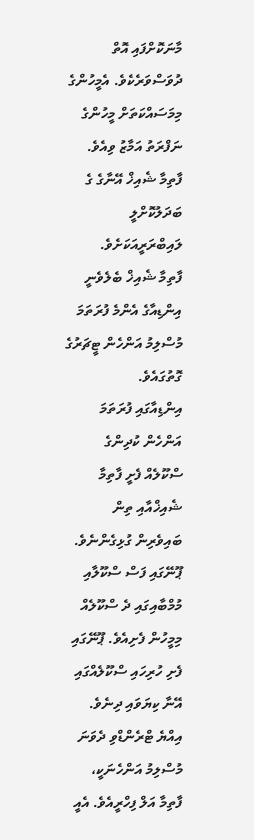މާނަކޮށްފައި އޮތް ދުވަސްވަރެކެވެ. އެމީހުންގެ މިމަސައްކަތަށް މީހުންގެ ނަފްރަތު އަމާޒު ވިއެވެ.
ފާތިމާ ޝެއިޚް އޭނާގެ ގެ ބަދަލުކޮށްލީ ލައިބްރަރީއަކަށެވެ.
ފާތިމާ ޝެއިޚް ބެލެވެނީ އިންޑިއާގެ އެންމެ ފުރަތަމަ މުސްލިމު އަންހެން ޓީޗަރުގެ ގޮތުގައެވެ.
އިންޑިއާގައި ފުރަތަމަ އަންހެން ކުދިންގެ ސްކޫލެއް ފެށީ ފާތިމާ ޝެއިޚްއާއި ތިން ބައިވެރިން ގުޅިގެންނެވެ. ޕޫނޭގައި ފަސް ސްކޫލާއި މުމްބާއިގައި ދެ ސްކޫލެއް މިމީހުން ފެށިއެވެ. ޕޫނޭގައި ފެށި ހުރިހައި ސްކޫލެއްގައި އޭނާ ކިޔަވައި ދިނެވެ.
އިއްޔެ ޓްރެންޑްވި ދެވަނަ މުސްލިމު އަންހެނަކީ، ފާތިމާ އަލް ފިހްރީއެވެ. އެއީ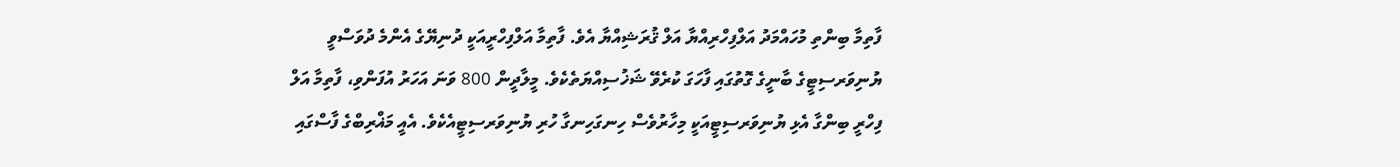ފާތިމާ ބިންތި މުހައްމަދު އަލްފިހްރިއްޔާ އަލް ޤުރަޝިއްޔާ އެވެ. ފާތިމާ އަލްފިހްރީއަކީ ދުނިޔޭގެ އެންމެ ދުވަސްވީ ޔުނިވަރސިޓީގެ ބާނީގެ ގޮތުގައި ފާހަގަ ކުރެވޭ ޝަޚުސިއްޔަތެކެވެ. މީލާދީން 800 ވަނަ އަހަރު އުފަންވި، ފާތިމާ އަލް ފިހްރީ ބިންގާ އެޅި ޔުނިވަރސިޓީއަކީ މިހާރުވެސް ހިނގަހިނގާ ހުރި ޔުނިވަރސިޓީއެކެވެ. އެއީ މަޣްރިބްގެ ފާސްގައި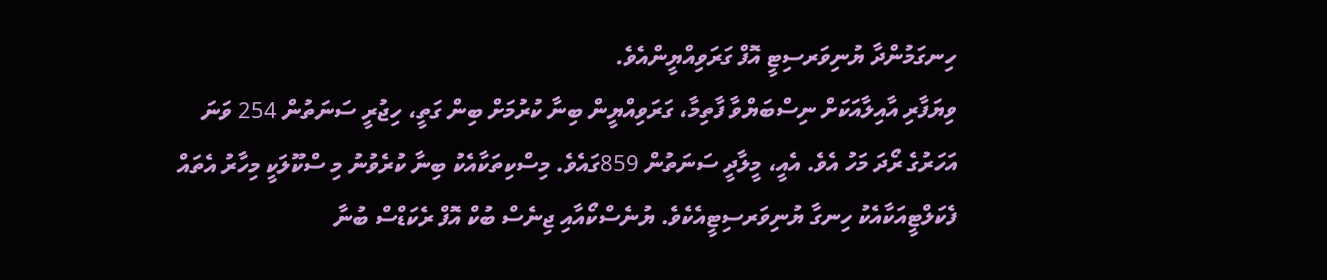ހިނގަމުންދާ ޔުނިވަރސިޓީ އޮފް ގަރަވިއްޔީންއެވެ.
ވިޔަފާރި އާއިލާއަކަށް ނިސްބަޔްވާ ފާތިމާ، ގަރަވިއްޔީން ބިނާ ކުރުމަށް ބިން ގަތީ، ހިޖުރީ ސަނަތުން 254 ވަނަ އަހަރުގެ ރޯދަ މަހު އެވެ. އެއީ، މީލާދީ ސަނަތުން 859ގައެވެ. މިސްކިތަކާއެކު ބިނާ ކުރެވުނު މި ސްކޫލަކީ މިހާރު އެތައް ފެކަލްޓީއަކާއެކު ހިނގާ ޔުނިވަރސިޓީއެކެވެ. ޔުނެސްކޯއާއި ޖިނެސް ބުކް އޮފް ރެކަޑްސް ބުނާ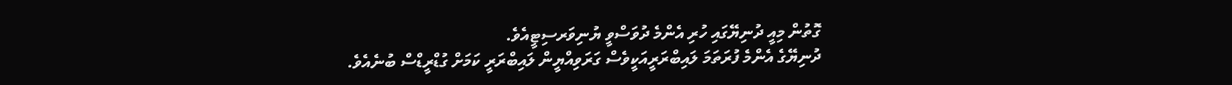ގޮތުން މިއީ ދުނިޔޭގައި ހުރި އެންމެ ދުވަސްވީ ޔުނިވަރސިޓީއެވެ.
ދުނިޔޭގެ އެންމެ ފުރަތަމަ ލައިބްރަރީއަކީވެސް ގަރަވިއްޔީން ލައިބްރަރީ ކަމަށް ގުޑްރީޑްސް ބުނެއެވެ.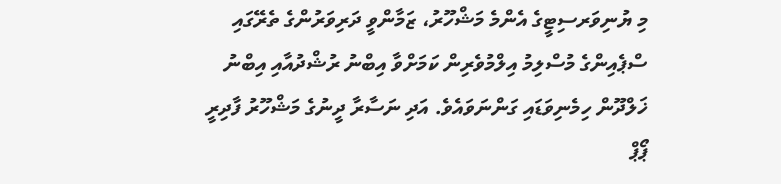މި ޔުނިވަރސިޓީގެ އެންމެ މަޝްހޫރު، ޒަމާންވީ ދަރިވަރުންގެ ތެރޭގައި ސްޕެއިންގެ މުސްލިމު އިލްމުވެރިން ކަމަށްވާ އިބްނު ރުޝްދުއާއި އިބްނު ޚަލްދޫން ހިމެނިވަޑައި ގަންނަވައެވެ. އަދި ނަސާރާ ދީނުގެ މަޝްހޫރު ފާދިރީ ޕޯޕް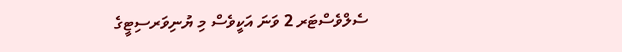ސެލްވެސްޓަރ 2 ވަނަ އަކީވެސް މި ޔުނިވަރސިޓީގެ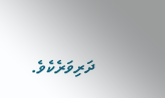ދަރިވަރެކެވެ.